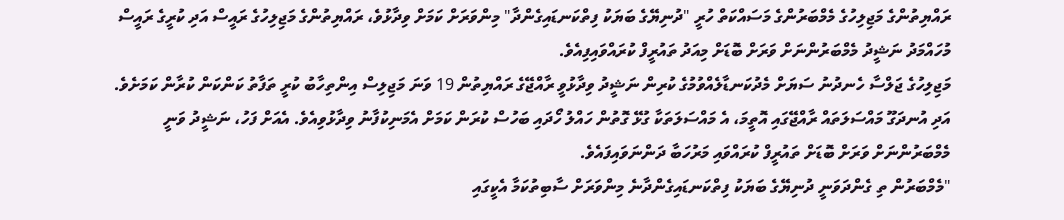ރައްޔިތުންގެ މަޖިލިހުގެ މެމްބަރުންގެ މަސައްކަތް ހުރީ "ދުނިޔޭގެ ބަޔަކު ފިތްކަނޑައިގެންދާ" މިންވަރަށް ކަމަށް ވިދާޅުވެ، ރައްޔިތުންގެ މަޖިލިހުގެ ރައީސް އަދި ކުރީގެ ރައީސް މުހައްމަދު ނަޝީދު މެމްބަރުންނަށް ވަރަށް ބޮޑަށް މިއަދު ތައުރީފް ކުރައްވައިފިއެވެ.
މަޖިލިހުގެ ޖަލްސާ ހެނދުނު ސަޔަށް މެދުކަނޑާލެއްވުމުގެ ކުރިން ނަޝީދު ވިދާޅުވީ ރާއްޖޭގެ ރައްޔިތުން 19 ވަނަ މަޖިލިސް އިންތިހާބު ކުރީ ތަފާތު ކަންކަން ކުރާން ކަމަށެވެ. އަދި އުނދަގޫ މައްސަލަތައް ރާއްޖޭގައި އޮތީމަ، އެ މައްސަލަތަކާ ގުޅޭ ގޮތުން ހައްލު ހޯދައި ބަހުސް ކުރަން ކަމަށް އެމަނިކުފާނު ވިދާޅުވިއެވެ. އެއަށް ފަހު، ނަޝީދު ވަނީ މެމްބަރުންނަށް ވަރަށް ބޮޑަށް ތައުރީފް ކުރައްވައި މަރުހަބާ ދަންނަވައިފައެވެ.
"މެމްބަރުން ތި ގެންދަވަނީ ދުނިޔޭގެ ބަޔަކު ފިތްކަނޑައިގެންދާނެ މިންވަރަށް ސާބިތުކަމާ އެކީގައި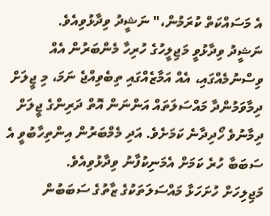އެ މަސައްކަތް ކުރަމުން،" ނަޝީދު ވިދާޅުވިއެވެ.
ނަޝީދު ވިދާޅުވީ މަޖިލީހުގެ ހުރިހާ މެންބަރުން އެއް ވިސްނުމެއްގައި، އެއް އަމާޒެއްގައި ތިބެވިއްޖެ ނަމަ، މި ޖީލަށް ދިމާވަމުންދާ މައްސަލަތައް އަންނަން އޮތް ދަރިންގެ ޖީލަށް ދިމާނުވެ ހޯދިދާނެ ކަމަށެވެ. އަދި މެމްބަރުން އިންތިހާބުވީ އެ ސަބަބާ ހުރެ ކަމަށް އެމަނިކުފާނު ވިދާޅުވިއެވެ.
މަޖިލިހަށް ހުށަހަޅާ މައްސަލަތަކުގެ ޒާތުގެ ސަބަބުން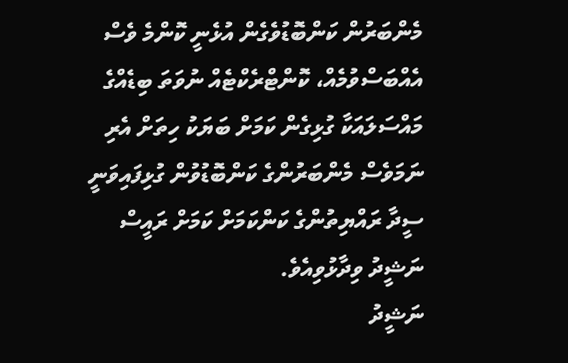މެންބަރުން ކަންބޮޑުވެގެން އުޅެނީ ކޮންމެ ވެސް އެއްބަސްވުމެއް، ކޮންޓްރެކްޓެއް ނުވަތަ ބިޑެއްގެ މައްސަލައަކާ ގުޅިގެން ކަމަށް ބަޔަކު ހިތަށް އެރި ނަމަވެސް މެންބަރުންގެ ކަންބޮޑުވުން ގުޅިފައިވަނީ ސީދާ ރައްޔިތުންގެ ކަންކަމަށް ކަމަށް ރައީސް ނަޝީދު ވިދާޅުވިއެވެ.
ނަޝީދު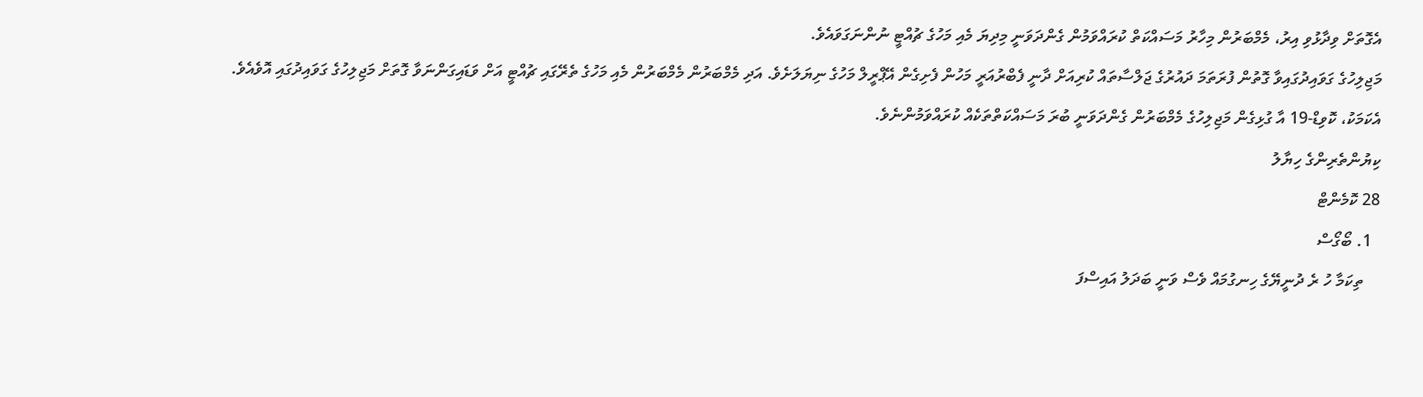އެގޮތަށް ވިދާޅުވި އިރު، މެމްބަރުން މިހާރު މަސައްކަތް ކުރައްވަމުން ގެންދަވަނީ މިދިޔަ މެއި މަހުގެ ޗުއްޓީ ނުންނަގަވައެވެ.
މަޖިލިހުގެ ގަވައިދުގައިވާ ގޮތުން ފުރަތަމަ ދައުރުގެ ޖަލްސާތައް ކުރިއަށް ދާނީ ފެބްރުއަރީ މަހުން ފެށިގެން އޭޕްރީލް މަހުގެ ނިޔަލަށެވެ. އަދި މެމްބަރުން މެމްބަރުން މެއި މަހުގެ ތެރޭގައި ޗުއްޓީ އަށް ވަޑައިގަންނަވާ ގޮތަށް މަޖިލިހުގެ ގަވައިދުގައި އޮވެއެވެ.
އެކަމަކު، ކޮވިޑް-19 އާ ގުޅިގެން މަޖިލިހުގެ މެމްބަރުން ގެންދަވަނީ ބުރަ މަސައްކަތްތަކެއް ކުރައްވަމުންނެވެ.
ކިޔުންތެރިންގެ ހިޔާލު
28 ކޮމެންޓް
  1. ބޯގޯސް
    ތިކަމާ ހު ރެ ދުނީޔޭގެ ހިނގުމައް ވެސް ވަނީ ބަދަލު އައިސްފަ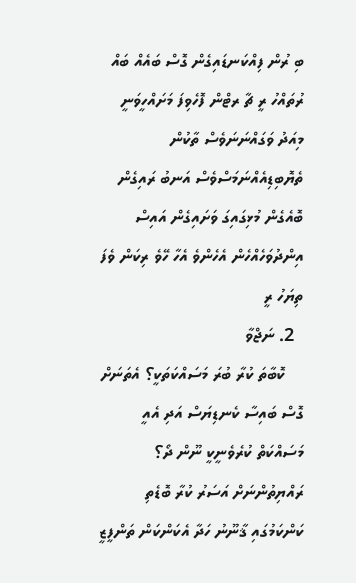ބި ރުން ފިއްކަނޑައިގެން ގޮސް ބައެއް ބައް ރުތައްހު ރީ ޗާ ރޓްން ފޮހެވިފަ މަށައްހީވަނީ މިއަދު ވަގައްނަނަވެސް ތާކުން ތެޔޮބިޑިއެއްނަމަސްވެސް އަނބު ރައިގެން ބޮއެގެން މުޅިގައިގަ ވަށައިގެން އައިސް އިންދުވަހެއްހެން އެހެންވެ އެހާ ހޭވެ ރިކަން ވެފަ ތިޔަހު ރީ
  2. ނަޖްވާ
    ކޮބާތަ ކުރާ ބުރަ މަސައްކަތަކީ؟ އެތަނަށް ގޮސް ބައިސާ ކެނޑިޔަސް އަދި އެއީ މަސައްކަތް ކުރެވެނީކީ ނޫން ދޯ؟ ރައްޔިތުންނަށް އަސަރު ކުރާ ބޮޑެތި ކަންކަމުގައި ޤާނޫނު ހަދާ އެކަންކަން ތަންފީޒީ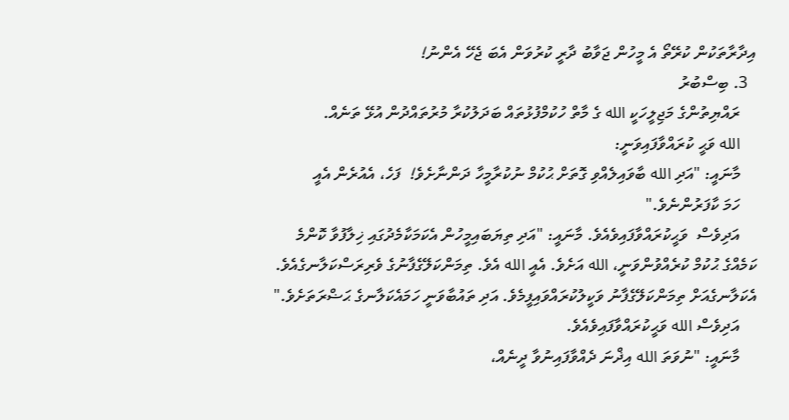އިދާރާތަކުން ކުރޭތޯ އެ މީހުން ޖަވާބު ދާރީ ކުރުވަން އެބަ ޖެހޭ އެންނު!
  3. ބިސްބުރު
    ރައްޔިތުންގެ މަޖިލީހަކީ الله ގެ މާތް ހުކުމްފުޅުތައް ބަދަލުކުރާ މުރުތައްދުން އުޅޭ ތަނެއް.
    الله ވަޙީ ކުރައްވާފައިވަނީ:
    މާނައީ: "އަދި الله ބާވައިލެއްވި ގޮތަށް ޙުކުމް ނުކުރާމީހާ ދަންނާށެވެ!  ފަހެ، އެއުރެން އެއީ
    ހަމަ ކާފަރުންނެވެ."
    އަދިވެސް  ވަޙީކުރައްވާފައިވެއެވެ. މާނައީ: "އަދި ތިޔަބައިމީހުން އެކަމަކާމެދުގައި ޚިލާފުވާ ކޮންމެ ކަމެއްގެ ޙުކުމް ކުރެއްވުންވަނީ، الله އަށެވެ. އެއީ الله އެވެ. ތިމަންކަލޭގެފާނުގެ ވެރިރަސްކަލާނގެއެވެ. އެކަލާނގެއަށް ތިމަންކަލޭގެފާނު ވަކީލުކުރައްވައިފީމެވެ. އަދި ތައުބާވަނީ ހަމައެކަލާނގެ ޙަޟްރަތަށެވެ."
    އަދިވެސް الله ވަޙީކުރައްވާފައިވެއެވެ.
    މާނައީ: "ނުވަތަ الله އިޛްނަ ދެއްވާފައިނުވާ ދީނެއް،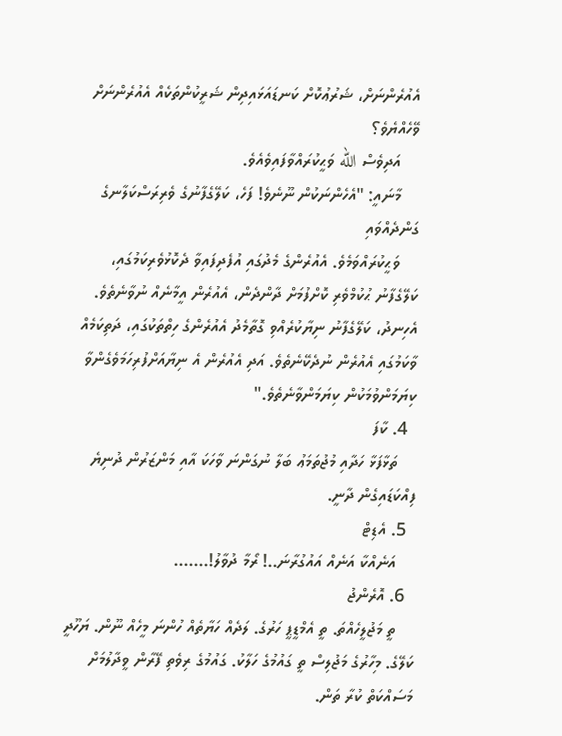އެއުރެންނަށް، ޝަރުޢުކޮށް ކަނޑައަޅައިދިން ޝަރީކުންތަކެއް އެއުރެންނަށް ވޭހެއްޔެވެ؟
    އަދިވެސް الله ވަޙީކުރައްވާފައިވެއެވެ.
    މާނައީ: "އެހެންނަކުން ނޫނެވެ! ފަހެ، ކަލޭގެފާނުގެ ވެރިރަސްކަލާނގެ ގަންދެއްވައި
    ވަޙީކުރައްވަމެވެ. އެއުރެންގެ މެދުގައި އުފެދިފައިވާ ދެކޮޅުވެރިކަމުގައި، ކަލޭގެފާނު ޙުކުމްވެރި ކޮށްފުމަށް ދާންދެން، އެއުރެން އީމާނެއް ނުވާނެތެވެ. އެހިނދު، ކަލޭގެފާނު ނިޔާކުރެއްވި ގޮތާމެދު އެއުރެންގެ ހިތްތަކުގައި، ދަތިކަމެއް ވާކަމުގައި އެއުރެން ނުދެކޭނެތެވެ. އަދި އެއުރެން އެ ނިޔާއަށްފުރިހަމަވެގެންވާ ކިޔަމަންވުމަކުން ކިޔަމަންވާނެތެވެ."
  4. ކާފަ
    ތަޅާފަޅާ ހަދާއި މުޖުތަމަޢު ބަލާ ނުގަންނަ ވާހަކަ އާއި މަންޒަރުން ދުނިޔެ ފިއްކަޑައިގެން ދާނީ.
  5. އެޑިޓް
    އަނެއްކާ އަނެއް އައުގުރާނަ..! ރޯމާ ދުވާލު!.......
  6. އޮރެންޖު
    ތީ މަޖުލީހެއްތަ. ތީ އެމްޑީޕީ ހަރުގެ. ލަދެއް ހަޔާތެއް ހުންނަ މީހެއް ނޫން. ޔަހޫދީ ކަލޭގެ. މިހާރުގެ މަޖުލިސް ތީ ގައުމުގެ ހަލާކު. ގައުމުގެ ރިވެތި ފޭރާން ވީދާލުމަށް މަސައްކަތް ކުރާ ތަން.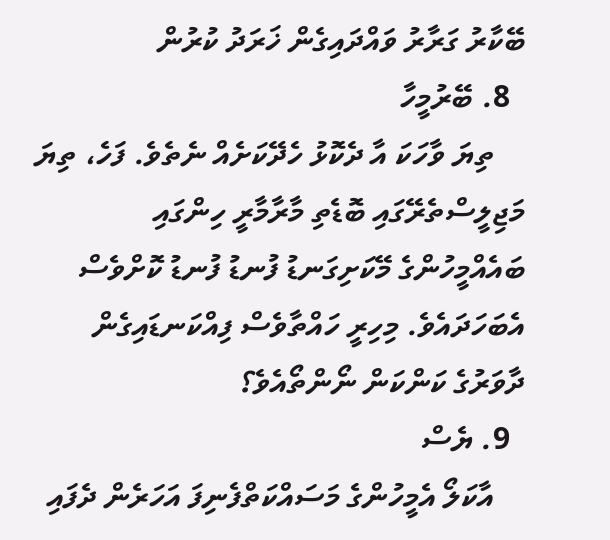ބޭކާރު ގަރާރު ވައްދައިގެން ޚަރަދު ކުރުން
  8. ބޭރުމީހާ
    ތިޔަ ވާހަކަ އާ ދެކޮޅު ހެދޭކަށެއް ނެތެވެ. ފަހެ، ތިޔަ މަޖިލީސްތެރޭގައި ބޮޑެތި މާރާމާރީ ހިންގައި ބައެއްމީހުންގެ މޭކަށިގަނޑު ފުނޑު ފުނޑު ކޮށްވެސް އެބަހަދައެވެ. މިހިރީ ހައްތާވެސް ފިއްކަނޑައިގެން ދާވަރުގެ ކަންކަން ނޯންތޯއެވެ؟
  9. ޔެސް
    އާކަލޯ އެމީހުންގެ މަސައްކަތްފެނިފަ އަހަރެން ދެފައި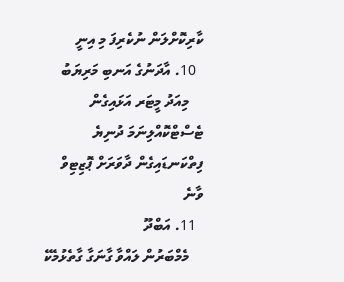ކާރިކޮށްލަން ނުކެރިފަ މި އިނީ
  10. އާދަނުގެ އަނބި މަރިޔަބު
    މިއަދު މީޓަރ އަޅައިގެން ޓެސްޓްކޮއްލިނަމަ ދުނިޔެ ފިތްކަނޑައިގެން ދާވަރަށް ޕޮޒިޓިވް ވާނެ
  11. އަބްދޫ
    މެމްބަރުން ލައްވާ ގާނަގާ ގާތެޅުމެކޭ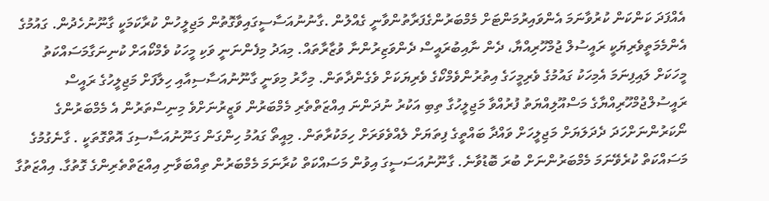އެއްފަދަ ކަންކަން ކުރުވާނަމަ އެންވައިރުމަންޓަށް މެމްބަރުންގެފަރާތުންވާނީ ގެއްލުން .ގާނުނުއަސާސީގައިވާގޮތުން މަޖިލީހުން ކުރާކަމަކީ ގާނޫނުހެދުން. ގައުމުގެ އެންމެމަތީވެރިޔަކީ ރައީސުލް ޖުމްހޫރިއްޔާ، ދެން ނާއިބުރައީސް ދެންވަޒިރުންނާ ވުޒާރާތައް. މިއަދު މިފެންނަނީ ވަކި މީހަކު ވެމްކޯއަށް ކުނިނަގާމަސައްކަތު މީހަކަށް ލައިފިނަމަ އެމިހަކު ގައުމުގެ ވެރިމީހަގެ އިތުރުންވެމްކޯގެ ވެރިޔަކަށް ވެގެންދާތަން. މިހާރު މިވަނީ ގާނޫނުއަސާސިއާއި ހިލާފަށް މަޖިލީހުގެ ރައީސް ރައީސުލްޖުމްހޫރިއްޔާގެ މަސްއޫލިއްޔަތު ފުރުއްވާ މަޖިލީހުގާ ތިބި އަކުރު ނުދަންނަ އިއްޒަތްތެރި މެމްބަރުން ވަޒީރުނަށްވެ މިނިސްތަރުން އެ މެމްބަރުންގެ ނޯކަރުންނަށްހަދަ ދެދަލަޔަށް މަޖިލީހަށް ވައްދާ ބައްތީގެ ފިތަޔަށް ލެއްވެވަރަށް ހިމަކުރާތަން. މިއީތޯ ގައުމު ހިންގަން ގަނޫނުއަސާސިގަ އޮތްގޮތަކީ . ގާނެގުމުގެ މަސައްކަތް ކުރެވޭނަމަ މެމްބަރުންނަށް ބުރަ ބޮޑުވާނެ. ގާނޫނުއަސަސީގަ އިވުން މަސައްކަތް ކުރާނަމަ މެމްބަރުން ތިއްބަވާނި އިއްޒަތްތެރިންގެ ގޮތުގާ. އިއްޒަތުގާ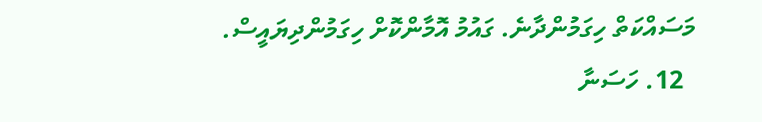މަސައްކަތް ހިގަމުންދާނެ. ގައުމު އޮމާންކޮށް ހިގަމުންދިޔައީސް.
  12. ހަސަނާ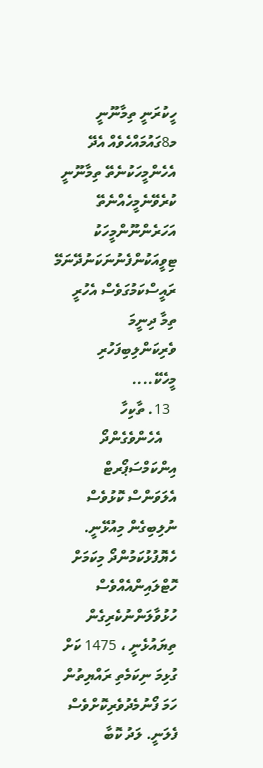ހީކުރަނީ ތިމާނޫނީ މ8ގައުމައްހެވެއް އެދޭ އެހެންމީހަކުނެތޭ ތިމާނޫނީ ކުރެވޭނެމީހެއްނެތޭ އަހަރެންނޫންމީހަކު ޓިވީއަކުންފެނުނަކަނުދޭނަމޭ ރައީސްކަމުގަވެސް އެހުރީ ތިމާ ދިނީމަ ވެރިކަންލިބިފަހުރި މީހެކޭ....
  13. ތާކިހާ
    އެހެންވެގެންދޯ އިންކަމްސަޕޯރޓް އެލަވަންސް ކޮޅުވެސް ނުލިބިގެން މިއުޅޭނީ. ހެޔޮފުޅުކަމުންދޯ މިކަމަށް ހޮޓްލައިންއެއްވެސް ހުޅުވާލަންނުކެރިގެން ތިޔައުޅެނީ ، 1475 ކަށް ގުޅިމަ ނިކަމެތި ރައްޔިތުން ހަމަ ފޯނުމެދުވެރިކޮށްވެސް ފެލަނީ. ލަދު ކޮބާ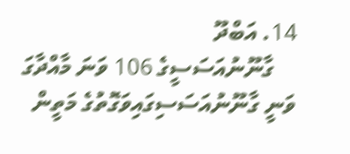14. އަބްދޫ
    ގާނޫނުއަސަސީގެ 106 ވަނަ މާއްދާގަ ވަނީ ގާނޫނުއަސަސިގައިވަގޮތުގެ މަތީން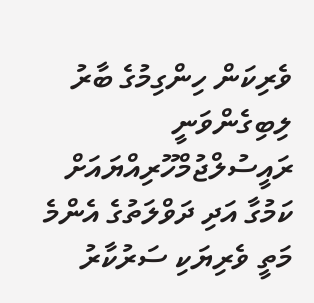ވެރިކަން ހިންގިމުގެ ބާރު ލިބިގެންވަނީ ރައީސުލްޖުމްހޫރިއްޔައަށް ކަމުގާ އަދި ދަވްލަތުގެ އެންމެ މަތީ ވެރިޔަކި ސަރުކާރު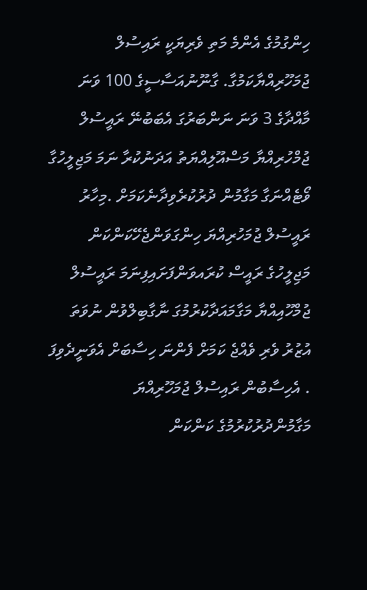ހިންގުމުގެ އެންމެ މަތި ވެރިޔަކީ ރައިސުލް ޖުމަހޫރިއްޔާކަމުގާ. ގާނޫނުއަސާސީގެ 100 ވަނަ މާއްދާގެ 3 ވަނަ ނަންބަރުގަ އެބަބުނޭ ރައީސުލް ޖުމްހުރިއްޔާ މަސްއޫލިއްޔަތު އަދަނުކުރާ ނަމަ މަޖިލީހުގާ ވޯޓެއްނަގާ މަގާމުން ދުރުކުރެވިދާނެކަމަށް .މިހާރު ރައީސުލް ޖުމަހުރިއްޔަ ހިންގަވަންޖެހޭކަންކަން މަޖިލީހުގެ ރައީސް ކުރައވަންފަށައިފިނަމަ ރައީސުލް ޖުމްހޫއިއްޔާ މަގާމައަދާކުރުމުގަ ނާގާބިލްވުން ނުވަތަ އުޒުރު ވެރި ވެއްޖެ ކަމަށް ފެންނަ ހިސާބަށް އެވަނީދެވިފަ . އެހިސާބުން ރައިސުލް ޖުމަހޫރިއްޔަ މަގާމުންދުރުކުރުމުގެ ކަންކަން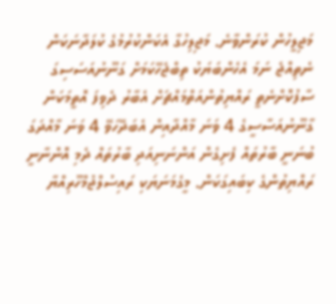މަޖިލީހުން ކުރަންވާނެ. މަޖިލިހުގާ އެކަންކުރުމުގެ ކުލަދާނަކަން ނެތިއްޖެ ނަމަ އެހެންބަޔަކު ތިބްޖެހޭކަމަށް ގަނޫނުއަސަސިގަ ސާފުކޮށްނެތީ ރައްޔިތުންއަތްމައްޗަށް އެބާރު ދެވިފަ އޮތީމަކަން ގާނޫނުއަސާސީގެ 4 ވަނަ މާއްދާއިން އެބަދޭހަވޭ 4 ވަނަ މާއްދަގަ ބުނަނީ ބާރުތައް ފެށިގެން އަންނަނިއަދި ބާރުތައް ދެމި އޮންނާނީ ރައްޔިތުންގެ ކިބައިގަކަން. މީގެމަނަޔަކި ރައިސުލްޖުމްހޫރިއްޔާ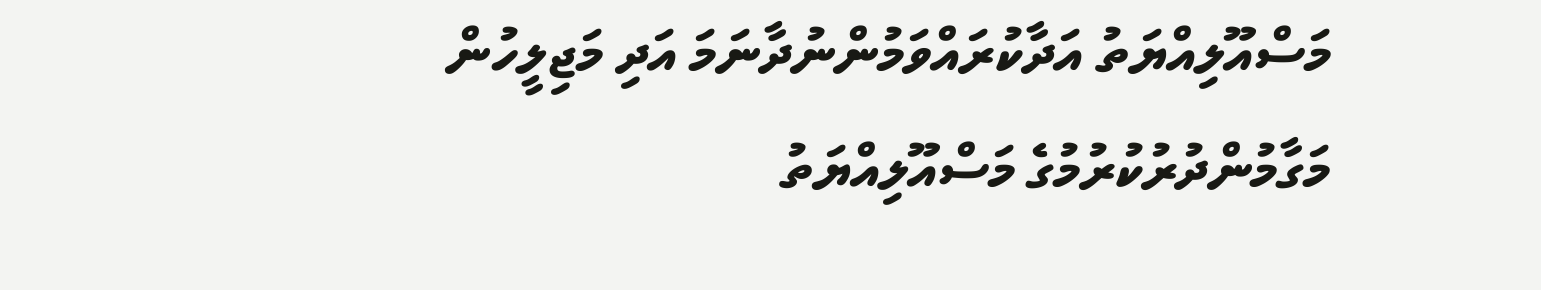މަސްއޫލިއްޔަތު އަދާކުރައްވަމުންނުދާނަމަ އަދި މަޖިލީހުން މަގާމުންދުރުކުރުމުގެ މަސްއޫލިއްޔަތު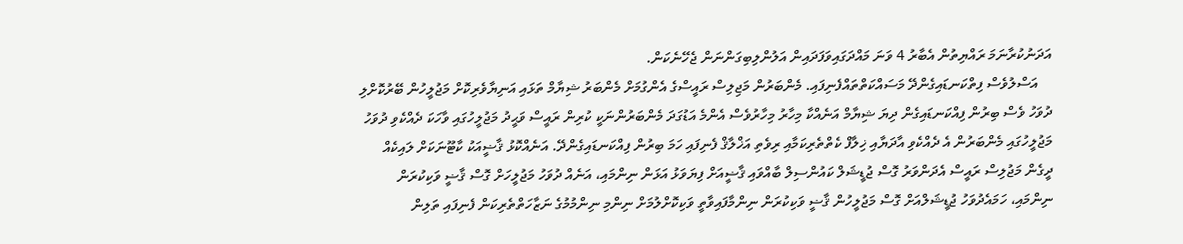އަދަނުކުރާނަމަ ރައްޔިތުން އެބާރު 4 ވަނަ މައްދަގައިވަފަދައިން އަލުންލިބިގަންނަން ޖެހޭނެކަން.
    އަސްލުވެސް ފިތްކަނޑައިގެންދޭ މަސައްކަތްތައްފެނިފައި. މެންބަރުން މަޖިލިސް ރައީސްގެ އެންގުމަށް މެންބަރު ޝިޔާމް ތަޅައި އަނިޔާވެރިކޮށް މަޖުލީހުން ބޭރުކޮށްލި ދުވަހު ވެސް ބިރުން ފިއްކަނޑައިގެން ދިޔަ ޝިޔާމް އަނެއްކާ މިހާރު މިހާރުވެސް އެންމެ އަޑުގަދަ މެންބަރުންނަކީ ކުރިން ރައީސް ވަޙީދު މަޖުލީހުގައި ވާހަކަ ދެއްކެވި ދުވަހު މަޖުލީހުގައި މެންބަރުން އެ ދެއްކެވި އާދަޔާއި ޚިލާފް ކެތްތެރިކަމާއި ރިވެތި އަޚްލާޤް ފެނިފައި ހަމަ ބިރުން ފިއްކަނޑައިގެންދޭ. އަނެއްކޮޅު ޤާޟީއަކު ކާޓޫނަކަށް ލައިކެއް ދީގެން މަޖުލިސް ރައީސް އެދަންވަރު ގޮސް ޖުޑީޝަލް ކައުންސިލް ބާއްވައި ޤާޟީއަށް ފިޔަވަޅު އަޅަން ނިންމައި، އަނެއް ދުވަހު މަޖުލީހަށް ގޮސް ޤާޟީ ވަކިކުރަން ނިންމައި، ހަމައެދުވަހު ޖުޑީޝަލްއަށް ގޮސް މަޖުލީހުން ޤާޟީ ވަކިކުރަން ނިންމާފައިވާތީ ވަކިކޮށްލުމަށް ނިންމި ނިންމުމުގެ ނަޒާހަތްތެރިކަން ފެނިފައި ތަލިން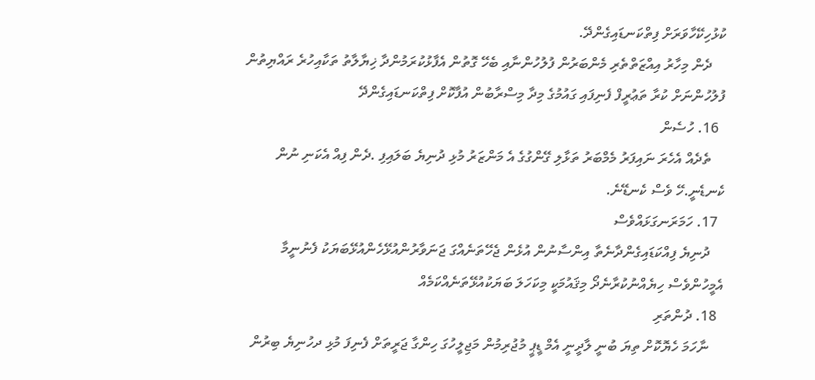ކުޅުހިކޭހާވަރަށް ފިތްކަނޑައިގެންދޭ.
    ދެން މިހާރު އިއްޒަތްތެރި މެންބަރުން ފުލުހުންނާއި ބެހޭ ގޮތުން އެފާޅުކުރަމުންދާ ޚިޔާލާތު ތަކާއިހުރެ ރައްޔިތުން ފުލުހުންނަށް ކުރާ ތަޢުރީފް ފެނިފައި ގައުމުގެ މިދާ މިސްރާބުން އުފާކޮށް ފިތްކަނޑައިގެންދޭ
  16. ހުސެން
    ތެދެއް އެހެރަ ނައިފަރު މެމްބަރު ތަޅާލި ގޭންގުގެ އެ މަންޒަރު މުޅި ދުނިޔެ ބަލައިފި .ދެން ފިއް އެކަނި ނުން ކެނޑެނީ.ހޭ ވެސް ކެނޑޭނެ.
  17. ހަމަރަނގަޅައްވެސް
    ދުނިޔެ ފިއްކަޑައިގެންދާނެތާ އިންސާނުން އުޅެން ޖެހޭތަނެއްގަ ޖަނަވާރުންއުޅޭހެންއުޅޭބަޔަކު ފެނުނީމާ އެމީހުންވެސް ހިޔެއްނުކުރާނެދޯ މިޤައުމަކީ މިކަހަލަ ބަޔަކުއުޅޭތަނެއްކަމެއް
  18. ދުންތަރި
    ނާހަމަ ހެޔޮކޮށް ތިޔަ ބުނީ ލާދީނީ އެމް ޑީޕީ މުޖުރިމުން މަޖިލީހުގަ ހިންގާ ޖަރީތަށް ފެނިފަ މުޅި ދހުނިޔެ ބިރުން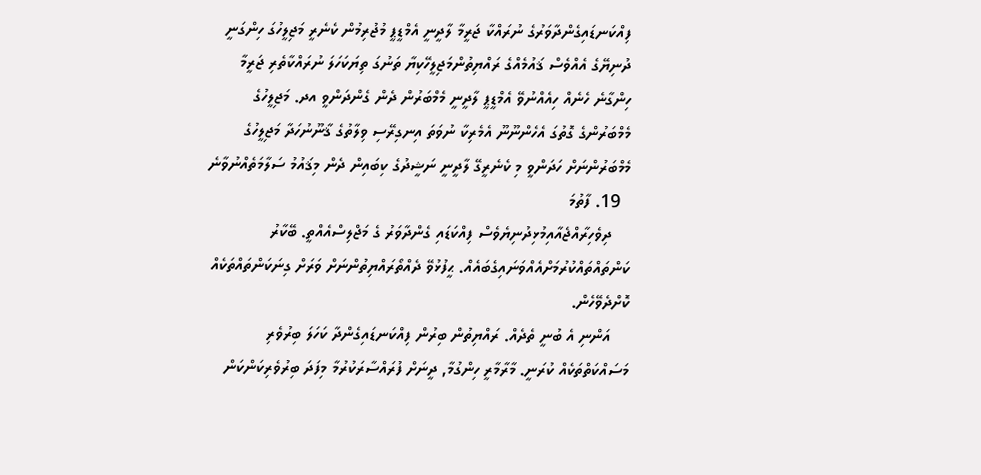ފިއްކަނޑައިގެންދާވަރުގެ ނުރައްކާ ޖަރީމާ ލާދީނީ އެމްޑީޕީ މުޖުރިމުން ކެނެރީ މަޖިލީހުގަ ހިންގަނީ ދުނިޔޭގެ އެއްވެސް ޤައުމެއްގެ ރައްޔިތުންމަޖިލީހޭކިޔާ ތަނުގަ ތިޔަކަހަލަ ނުރައްކާތެރި ޖަރީމާ ހިންގާނެ ހެނެއް ހިއެއްނުވޭ އެމްޑީޕީ ލާދީނީ މެމްބަރުން ދެން ގެންދަންވީ އދ. މަޖިލީހުގެ މެމްބަރުންގެ ގޮތުގަ އެހެންނޫނޫ އެމެރިކާ ނުވަތަ އިނގިރޭސި ވިލާތުގެ ޤާނޫނުހަދާ މަޖިލީހުގެ މެމްބަރުންނަށް ހަދަންވީ މި ކެނެރީގޭ ލާދީނީ ނަޝީދުގެ ކިބައިން ދެން މިޤައުމު ސަލާމަތެއްނުވާނެ
  19. ފާތުމަ
    ދިވެހިރާއްޖެއާއިމުޅިދުނިޔެވެސް ފިއްކަޑައި ގެންދާވަރު ގެ މަޖްލިސްއެއްތީ. ބޭކާރު ކަންތައްތައްކުރުމަށްއެއްވަނައިގެބައެއް. ޙީފުޅުވޭ ދެއްތޯރައްޔިތުންނަށް ވަރަށް ގިނަކަންތައްތަކެއް ކޮށްދެވޭހެން.
    އަންނި އެ ބުނީ ތެދެއް. ރައްޔިތުން ބިރުން ފިއްކަނޑައިގެންދާ ކަހަލަ ބިރުވެރި މަސައްކަތްތަކެއް ކުރަނީ. މާރާމާރީ ހިންގުމާ, ދީނަށް ފުރައްސާރަކުރުމާ މިފަދަ ބިރުވެރިކަންކަން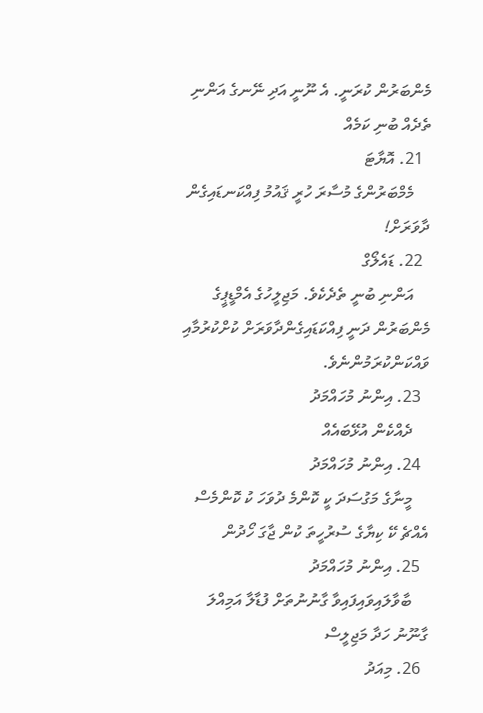މެންބަރުން ކުރަނީ. އެ ނޫނީ އަދި ނޭނގެ އަންނި ތެދެއް ބުނި ކަމެއް
  21. އޮޔާޓަ
    މެމްބަރުންގެ މުސާރަ ހުރީ ޤައުމު ފިއްކަނޑައިގެން ދާވަރަށް!
  22. ޑައެލޯގް
    އަންނި ބުނީ ތެދެކެވެ. މަޖިލީހުގެ އެމްޑީޕީގެ މެންބަރުން ދަނީ ފިއްކަޑައިގެންދާވަރަށް ކުށްކުރުމާއި ވައްކަންކުރަމުންނެވެ.
  23. އިންނު މުހައްމަދު
    ދެއްކެން އުޅޭބައެއް
  24. އިންނު މުހައްމަދު
    މީނާގެ މަގުސަދަ ކީ ކޮންމެ ދުވަހަ ކު ކޮންމެސް އެއްޗެ ކޭ ކިޔާގެ ސުރުހީތަ ކުން ޖާގަ ހޯދުން
  25. އިންނު މުހައްމަދު
    ބާވާލައިވައިފައިވާ ގާނުނުތަށް ފުޑާލާ އަމިއްލަ ގާނޫނު ހަދާ މަޖިލީސް
  26. މިއަދު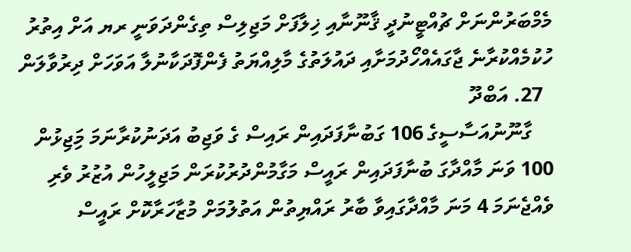މެމްބަރުންނަށް ޗުއްޓީނުދީ ޤާނޫނާއި ޚިލާފަށް މަޖިލިސް ތިގެންދަވަނީ ރޔ އަށް އިތުރު ހުކުމެއްކުރާނެ ޖާގައެއްހޯދުމަށާއި ދައުލަތުގެ މާލިއްޔަތު ފެންފޮދަކާނުލާ އަވަހަށް ދިރުވާލަން
  27. އަބްދޫ
    ގާނޫނުއަސާސީގެ 106 ގަބުނާފަދައިން ރައިސް ގެ ވަޖިބު އަދަނުކުރާނަމަ މަިޖިޅުން 100 ވަނަ މާއްދާގަ ބުނާފަދައިން ރައީސް މަގާމުންދުރުކުރަން މަޖިލީހުން އުޒުރު ވެރި ވެއްޖެނަމަ 4 މަނަ މާއްދާގައިވާ ބާރު ރައްޔިތުން އަތުލުމަށް މުޒާހަރާކޮށް ރައީސް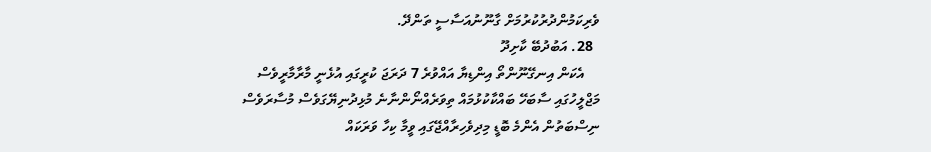ވެރިކަމުންދުރުކުރުމަށް ގާނޫނުއަސާސީ ތަންދޭ.
  28. އަބުދުބޭ ކާށިދޫ
    އެކަން އިނގޭނޫންތޯ އިންޑިޔާ އައްވުރެ 7 ދަރަޖަ ކުރީގައި އުޅެނީ މާރާމާރީވެސް މަޖްލީހުގައި ސާބަހޭ ބައްކާކުޅުމައް ތިވަރެއްނޯންނާނެ މުޅިދުނިޔޭގަވެސް މުސާރަވެސް ނިސްބަތުން އެންމެ ބޮޑީ މިދިވެހިރާއްޖޭގައި ވީމާ ކިހާ ވަރަކައް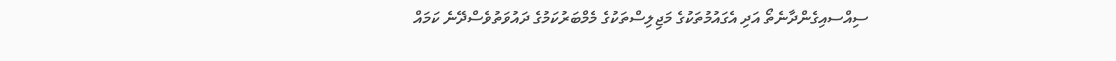ސިއްސއިގެންދާނެތޯ އަދި އެގައުމުތަކުގެ މަޖިލިސްތަކުގެ މެމްބަރުކަމުގެ ދައުވަތުވެސްދޭނެ ކަމައް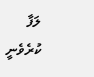ލަފާ ކުރެވެނީ